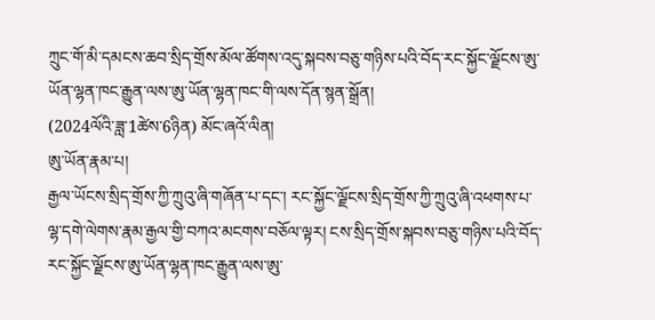ཀྲུང་གོ་མི་དམངས་ཆབ་སྲིད་གྲོས་མོལ་ཚོགས་འདུ་སྐབས་བཅུ་གཉིས་པའི་བོད་རང་སྐྱོང་ལྗོངས་ཨུ་ཡོན་ལྷན་ཁང་རྒྱུན་ལས་ཨུ་ཡོན་ལྷན་ཁང་གི་ལས་དོན་སྙན་སྒྲོན།
(2024ལོའི་ཟླ་1ཚེས་6ཉིན) མོང་ཞའོ་ལིན།
ཨུ་ཡོན་རྣམ་པ།
རྒྱལ་ཡོངས་སྲིད་གྲོས་ཀྱི་ཀྲུའུ་ཞི་གཞོན་པ་དང་། རང་སྐྱོང་ལྗོངས་སྲིད་གྲོས་ཀྱི་ཀྲུའུ་ཞི་འཕགས་པ་ལྷ་དགེ་ལེགས་རྣམ་རྒྱལ་གྱི་བཀའ་མངགས་བཅོལ་ལྟར། ངས་སྲིད་གྲོས་སྐབས་བཅུ་གཉིས་པའི་བོད་རང་སྐྱོང་ལྗོངས་ཨུ་ཡོན་ལྷན་ཁང་རྒྱུན་ལས་ཨུ་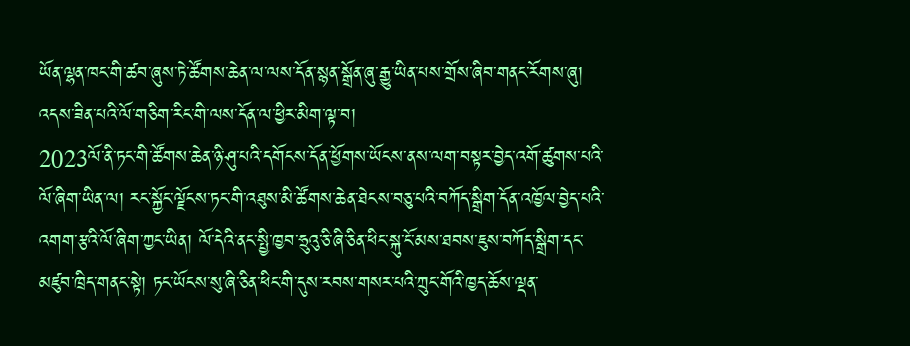ཡོན་ལྷན་ཁང་གི་ཚབ་ཞུས་ཏེ་ཚོགས་ཆེན་ལ་ལས་དོན་སྙན་སྒྲོན་ཞུ་རྒྱུ་ཡིན་པས་གྲོས་ཞིབ་གནང་རོགས་ཞུ།
འདས་ཟིན་པའི་ལོ་གཅིག་རིང་གི་ལས་དོན་ལ་ཕྱིར་མིག་ལྟ་བ།
2023ལོ་ནི་ཏང་གི་ཚོགས་ཆེན་ཉི་ཤུ་པའི་དགོངས་དོན་ཕྱོགས་ཡོངས་ནས་ལག་བསྟར་བྱེད་འགོ་ཚུགས་པའི་ལོ་ཞིག་ཡིན་ལ། རང་སྐྱོང་ལྗོངས་ཏང་གི་འཐུས་མི་ཚོགས་ཆེན་ཐེངས་བཅུ་པའི་བཀོད་སྒྲིག་དོན་འཁྱོལ་བྱེད་པའི་འགག་རྩའི་ལོ་ཞིག་ཀྱང་ཡིན། ལོ་དེའི་ནང་སྤྱི་ཁྱབ་ཧྲུའུ་ཅི་ཞི་ཅིན་ཕིང་སྐུ་ངོ་མས་ཐབས་ཇུས་བཀོད་སྒྲིག་དང་མཛུབ་ཁྲིད་གནང་སྟེ། ཏང་ཡོངས་སུ་ཞི་ཅིན་ཕིང་གི་དུས་རབས་གསར་པའི་ཀྲུང་གོའི་ཁྱད་ཆོས་ལྡན་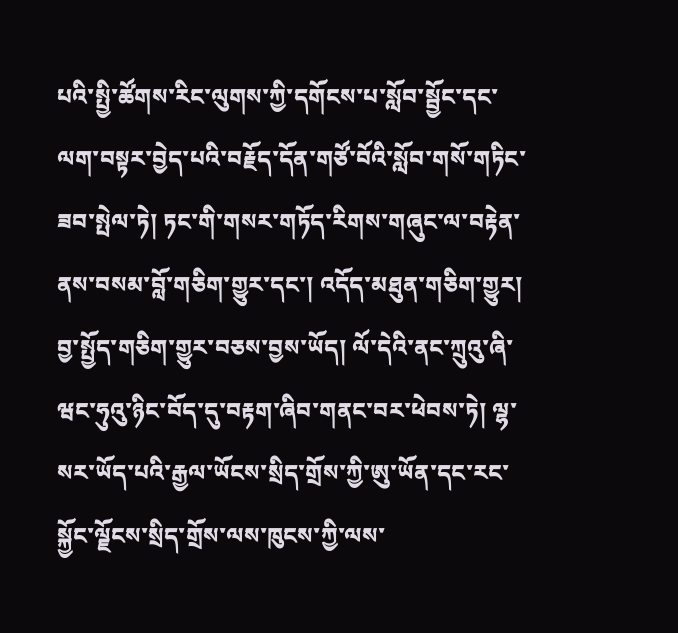པའི་སྤྱི་ཚོགས་རིང་ལུགས་ཀྱི་དགོངས་པ་སློབ་སྦྱོང་དང་ལག་བསྟར་བྱེད་པའི་བརྗོད་དོན་གཙོ་བོའི་སློབ་གསོ་གཏིང་ཟབ་སྤེལ་ཏེ། ཏང་གི་གསར་གཏོད་རིགས་གཞུང་ལ་བརྟེན་ནས་བསམ་བློ་གཅིག་གྱུར་དང་། འདོད་མཐུན་གཅིག་གྱུར། བྱ་སྤྱོད་གཅིག་གྱུར་བཅས་བྱས་ཡོད། ལོ་དེའི་ནང་ཀྲུའུ་ཞི་ཝང་ཧུའུ་ཉིང་བོད་དུ་བརྟག་ཞིབ་གནང་བར་ཕེབས་ཏེ། ལྷ་སར་ཡོད་པའི་རྒྱལ་ཡོངས་སྲིད་གྲོས་ཀྱི་ཨུ་ཡོན་དང་རང་སྐྱོང་ལྗོངས་སྲིད་གྲོས་ལས་ཁུངས་ཀྱི་ལས་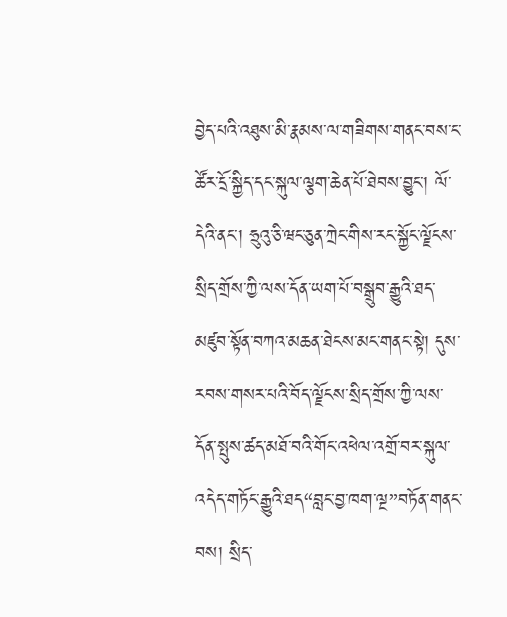བྱེད་པའི་འཐུས་མི་རྣམས་ལ་གཟིགས་གནང་བས་ང་ཚོར་དྲོ་སྐྱིད་དང་སྐུལ་ལྕག་ཆེན་པོ་ཐེབས་བྱུང་། ལོ་དེའི་ནང་། ཧྲུའུ་ཅི་ཝང་ཅུན་ཀྲེང་གིས་རང་སྐྱོང་ལྗོངས་སྲིད་གྲོས་ཀྱི་ལས་དོན་ཡག་པོ་བསྒྲུབ་རྒྱུའི་ཐད་མཛུབ་སྟོན་བཀའ་མཆན་ཐེངས་མང་གནང་སྟེ། དུས་རབས་གསར་པའི་བོད་ལྗོངས་སྲིད་གྲོས་ཀྱི་ལས་དོན་སྤུས་ཚད་མཐོ་བའི་གོང་འཕེལ་འགྲོ་བར་སྐུལ་འདེད་གཏོང་རྒྱུའི་ཐད“བླང་བྱ་ཁག་ལྔ”བཏོན་གནང་བས། སྲིད་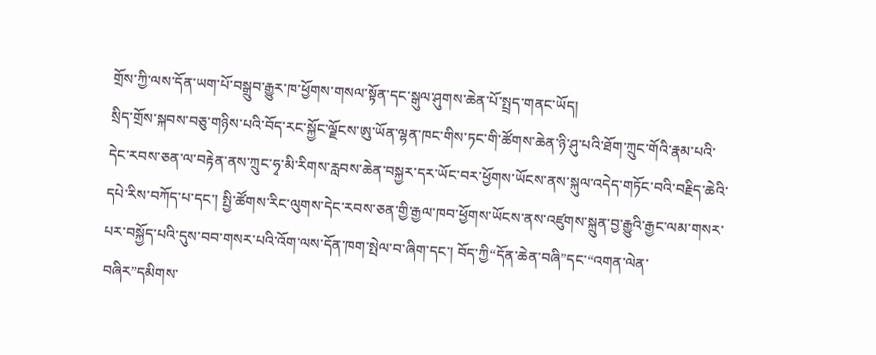གྲོས་ཀྱི་ལས་དོན་ཡག་པོ་བསྒྲུབ་རྒྱུར་ཁ་ཕྱོགས་གསལ་སྟོན་དང་སྒུལ་ཤུགས་ཆེན་པོ་སྤྲད་གནང་ཡོད།
སྲིད་གྲོས་སྐབས་བཅུ་གཉིས་པའི་བོད་རང་སྐྱོང་ལྗོངས་ཨུ་ཡོན་ལྷན་ཁང་གིས་ཏང་གི་ཚོགས་ཆེན་ཉི་ཤུ་པའི་ཐོག་ཀྲུང་གོའི་རྣམ་པའི་དེང་རབས་ཅན་ལ་བརྟེན་ནས་ཀྲུང་ཧྭ་མི་རིགས་རླབས་ཆེན་བསྐྱར་དར་ཡོང་བར་ཕྱོགས་ཡོངས་ནས་སྐུལ་འདེད་གཏོང་བའི་བརྗིད་ཆེའི་དཔེ་རིས་བཀོད་པ་དང་། སྤྱི་ཚོགས་རིང་ལུགས་དེང་རབས་ཅན་གྱི་རྒྱལ་ཁབ་ཕྱོགས་ཡོངས་ནས་འཛུགས་སྐྲུན་བྱ་རྒྱུའི་རྒྱང་ལམ་གསར་པར་བསྐྱོད་པའི་དུས་བབ་གསར་པའི་འོག་ལས་དོན་ཁག་སྤེལ་བ་ཞིག་དང་། བོད་ཀྱི“དོན་ཆེན་བཞི”དང་“འགན་ལེན་བཞིར”དམིགས་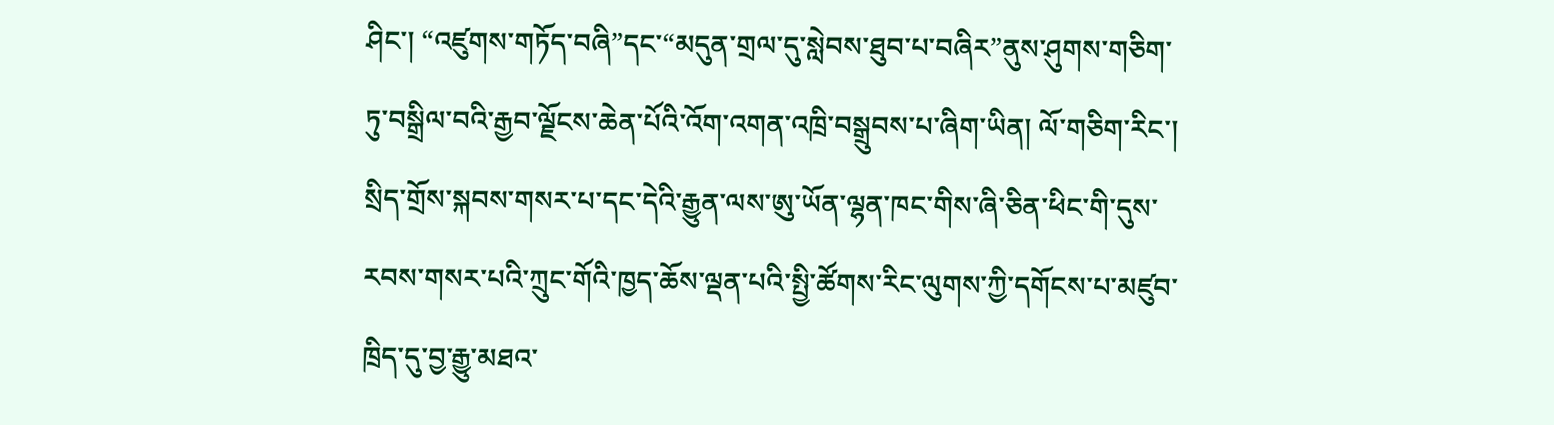ཤིང་། “འཛུགས་གཏོད་བཞི”དང་“མདུན་གྲལ་དུ་སླེབས་ཐུབ་པ་བཞིར”ནུས་ཤུགས་གཅིག་ཏུ་བསྒྲིལ་བའི་རྒྱབ་ལྗོངས་ཆེན་པོའི་འོག་འགན་འཁྲི་བསྒྲུབས་པ་ཞིག་ཡིན། ལོ་གཅིག་རིང་། སྲིད་གྲོས་སྐབས་གསར་པ་དང་དེའི་རྒྱུན་ལས་ཨུ་ཡོན་ལྷན་ཁང་གིས་ཞི་ཅིན་ཕིང་གི་དུས་རབས་གསར་པའི་ཀྲུང་གོའི་ཁྱད་ཆོས་ལྡན་པའི་སྤྱི་ཚོགས་རིང་ལུགས་ཀྱི་དགོངས་པ་མཛུབ་ཁྲིད་དུ་བྱ་རྒྱུ་མཐའ་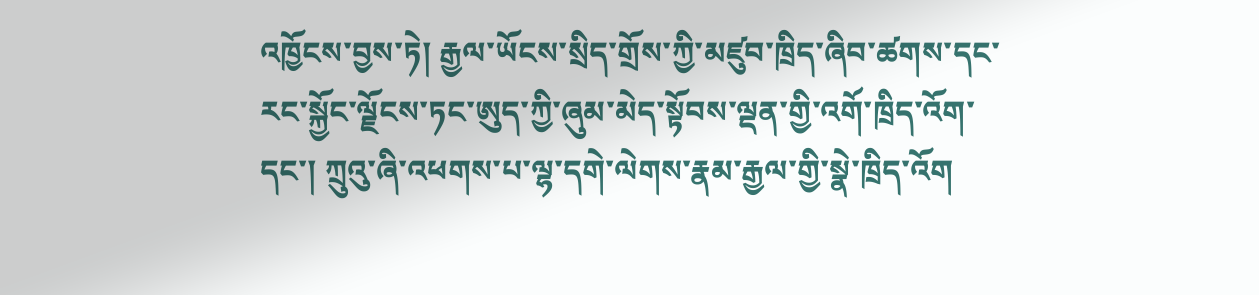འཁྱོངས་བྱས་ཏེ། རྒྱལ་ཡོངས་སྲིད་གྲོས་ཀྱི་མཛུབ་ཁྲིད་ཞིབ་ཚགས་དང་རང་སྐྱོང་ལྗོངས་ཏང་ཨུད་ཀྱི་ཞུམ་མེད་སྟོབས་ལྡན་གྱི་འགོ་ཁྲིད་འོག་དང་། ཀྲུའུ་ཞི་འཕགས་པ་ལྷ་དགེ་ལེགས་རྣམ་རྒྱལ་གྱི་སྣེ་ཁྲིད་འོག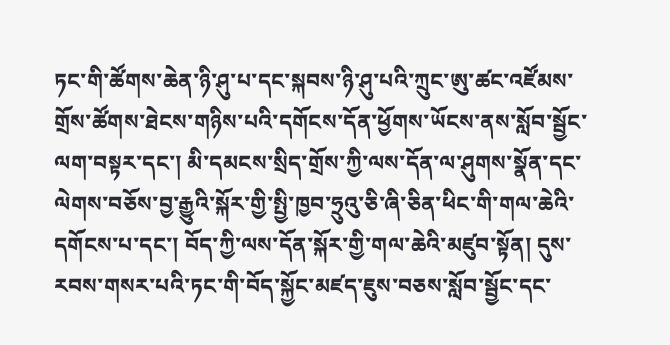ཏང་གི་ཚོགས་ཆེན་ཉི་ཤུ་པ་དང་སྐབས་ཉི་ཤུ་པའི་ཀྲུང་ཨུ་ཚང་འཛོམས་གྲོས་ཚོགས་ཐེངས་གཉིས་པའི་དགོངས་དོན་ཕྱོགས་ཡོངས་ནས་སློབ་སྦྱོང་ལག་བསྟར་དང་། མི་དམངས་སྲིད་གྲོས་ཀྱི་ལས་དོན་ལ་ཤུགས་སྣོན་དང་ལེགས་བཅོས་བྱ་རྒྱུའི་སྐོར་གྱི་སྤྱི་ཁྱབ་ཧྲུའུ་ཅི་ཞི་ཅིན་ཕིང་གི་གལ་ཆེའི་དགོངས་པ་དང་། བོད་ཀྱི་ལས་དོན་སྐོར་གྱི་གལ་ཆེའི་མཛུབ་སྟོན། དུས་རབས་གསར་པའི་ཏང་གི་བོད་སྐྱོང་མཛད་ཇུས་བཅས་སློབ་སྦྱོང་དང་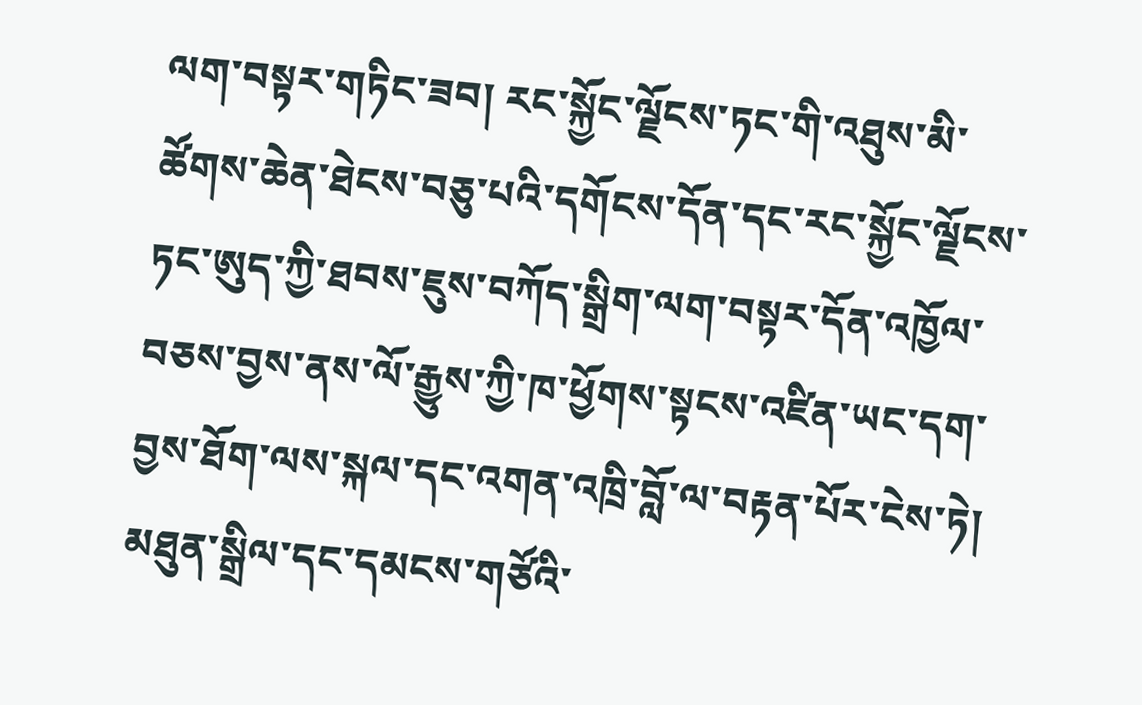ལག་བསྟར་གཏིང་ཟབ། རང་སྐྱོང་ལྗོངས་ཏང་གི་འཐུས་མི་ཚོགས་ཆེན་ཐེངས་བཅུ་པའི་དགོངས་དོན་དང་རང་སྐྱོང་ལྗོངས་ཏང་ཨུད་ཀྱི་ཐབས་ཇུས་བཀོད་སྒྲིག་ལག་བསྟར་དོན་འཁྱོལ་བཅས་བྱས་ནས་ལོ་རྒྱུས་ཀྱི་ཁ་ཕྱོགས་སྟངས་འཛིན་ཡང་དག་བྱས་ཐོག་ལས་སྐལ་དང་འགན་འཁྲི་བློ་ལ་བརྟན་པོར་ངེས་ཏེ། མཐུན་སྒྲིལ་དང་དམངས་གཙོའི་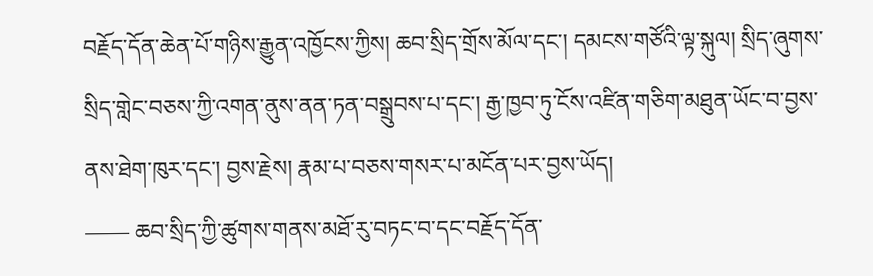བརྗོད་དོན་ཆེན་པོ་གཉིས་རྒྱུན་འཁྱོངས་ཀྱིས། ཆབ་སྲིད་གྲོས་མོལ་དང་། དམངས་གཙོའི་ལྟ་སྐུལ། སྲིད་ཞུགས་སྲིད་གླེང་བཅས་ཀྱི་འགན་ནུས་ནན་ཏན་བསྒྲུབས་པ་དང་། རྒྱ་ཁྱབ་ཏུ་ངོས་འཛིན་གཅིག་མཐུན་ཡོང་བ་བྱས་ནས་ཐེག་ཁུར་དང་། བྱས་རྗེས། རྣམ་པ་བཅས་གསར་པ་མངོན་པར་བྱས་ཡོད།
—— ཆབ་སྲིད་ཀྱི་ཚུགས་གནས་མཐོ་རུ་བཏང་བ་དང་བརྗོད་དོན་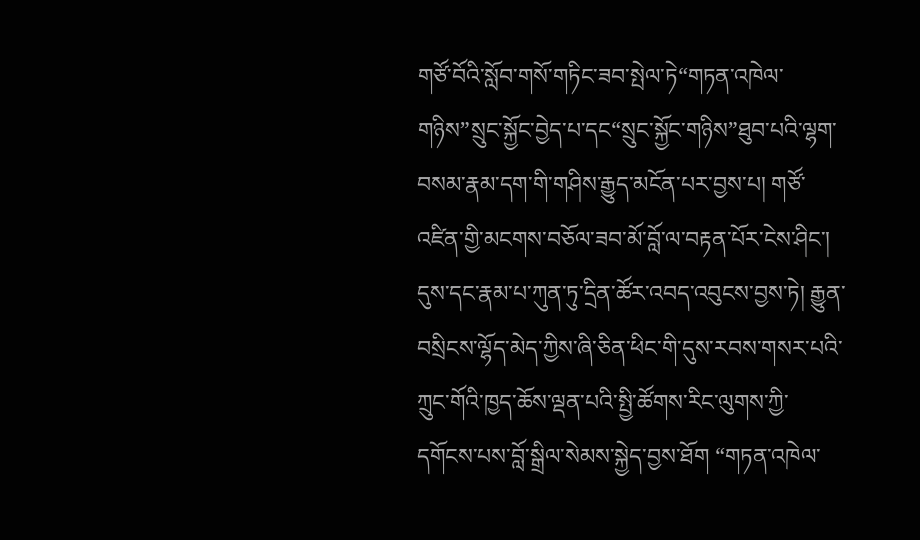གཙོ་བོའི་སློབ་གསོ་གཏིང་ཟབ་སྤེལ་ཏེ“གཏན་འཁེལ་གཉིས”སྲུང་སྐྱོང་བྱེད་པ་དང“སྲུང་སྐྱོང་གཉིས”ཐུབ་པའི་ལྷག་བསམ་རྣམ་དག་གི་གཤིས་རྒྱུད་མངོན་པར་བྱས་པ། གཙོ་འཛིན་གྱི་མངགས་བཅོལ་ཟབ་མོ་བློ་ལ་བརྟན་པོར་ངེས་ཤིང་། དུས་དང་རྣམ་པ་ཀུན་ཏུ་དྲིན་ཚོར་འབད་འབུངས་བྱས་ཏེ། རྒྱུན་བསྲིངས་ལྷོད་མེད་ཀྱིས་ཞི་ཅིན་ཕིང་གི་དུས་རབས་གསར་པའི་ཀྲུང་གོའི་ཁྱད་ཆོས་ལྡན་པའི་སྤྱི་ཚོགས་རིང་ལུགས་ཀྱི་དགོངས་པས་བློ་སྒྲིལ་སེམས་སྐྱེད་བྱས་ཐོག “གཏན་འཁེལ་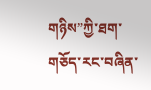གཉིས”ཀྱི་ཐག་གཅོད་རང་བཞིན་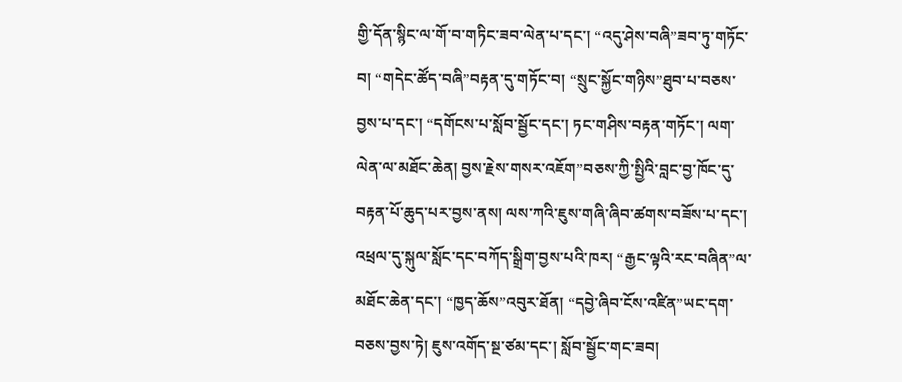གྱི་དོན་སྙིང་ལ་གོ་བ་གཏིང་ཟབ་ལེན་པ་དང་། “འདུ་ཤེས་བཞི”ཟབ་ཏུ་གཏོང་བ། “གདེང་ཚོད་བཞི”བརྟན་དུ་གཏོང་བ། “སྲུང་སྐྱོང་གཉིས”ཐུབ་པ་བཅས་བྱས་པ་དང་། “དགོངས་པ་སློབ་སྦྱོང་དང་། ཏང་གཤིས་བརྟན་གཏོང་། ལག་ལེན་ལ་མཐོང་ཆེན། བྱས་རྗེས་གསར་འཇོག”བཅས་ཀྱི་སྤྱིའི་བླང་བྱ་ཁོང་དུ་བརྟན་པོ་ཆུད་པར་བྱས་ནས། ལས་ཀའི་ཇུས་གཞི་ཞིབ་ཚགས་བཟོས་པ་དང་། འཕྲལ་དུ་སྐུལ་སློང་དང་བཀོད་སྒྲིག་བྱས་པའི་ཁར། “རྒྱང་ལྟའི་རང་བཞིན”ལ་མཐོང་ཆེན་དང་། “ཁྱད་ཆོས”འབུར་ཐོན། “དབྱེ་ཞིབ་ངོས་འཛིན”ཡང་དག་བཅས་བྱས་ཏེ། ཇུས་འགོད་སྔ་ཙམ་དང་། སློབ་སྦྱོང་གང་ཟབ།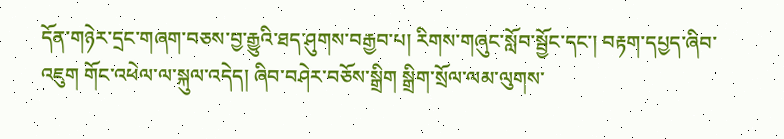དོན་གཉེར་དྲང་གཞག་བཅས་བྱ་རྒྱུའི་ཐད་ཤུགས་བརྒྱབ་པ། རིགས་གཞུང་སློབ་སྦྱོང་དང་། བརྟག་དཔྱད་ཞིབ་འཇུག གོང་འཕེལ་ལ་སྐུལ་འདེད། ཞིབ་བཤེར་བཅོས་སྒྲིག སྒྲིག་སྲོལ་ལམ་ལུགས་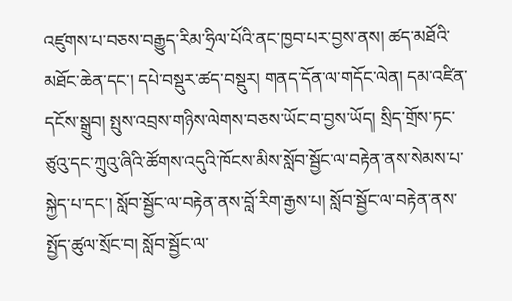འཛུགས་པ་བཅས་བརྒྱུད་རིམ་ཧྲིལ་པོའི་ནང་ཁྱབ་པར་བྱས་ནས། ཚད་མཐོའི་མཐོང་ཆེན་དང་། དཔེ་བསྡུར་ཚད་བསྡུར། གནད་དོན་ལ་གདོང་ལེན། དམ་འཛིན་དངོས་སྒྲུབ། སྤུས་འབྲས་གཉིས་ལེགས་བཅས་ཡོང་བ་བྱས་ཡོད། སྲིད་གྲོས་ཏང་ཙུའུ་དང་ཀྲུའུ་ཞིའི་ཚོགས་འདུའི་ཁོངས་མིས་སློབ་སྦྱོང་ལ་བརྟེན་ནས་སེམས་པ་སྐྱེད་པ་དང་། སློབ་སྦྱོང་ལ་བརྟེན་ནས་བློ་རིག་རྒྱས་པ། སློབ་སྦྱོང་ལ་བརྟེན་ནས་སྤྱོད་ཚུལ་སྲོང་བ། སློབ་སྦྱོང་ལ་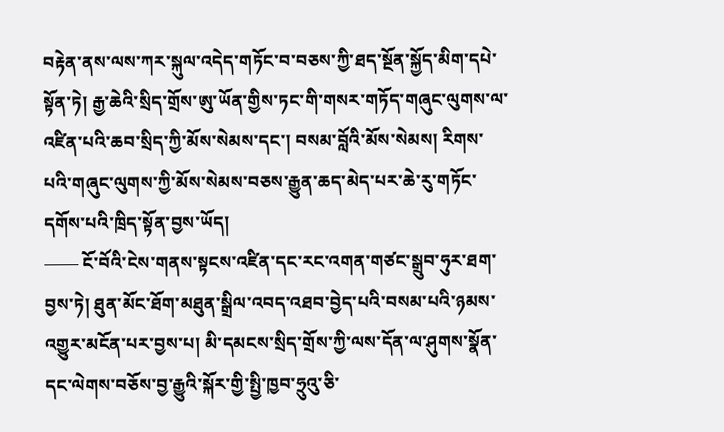བརྟེན་ནས་ལས་ཀར་སྐུལ་འདེད་གཏོང་བ་བཅས་ཀྱི་ཐད་སྔོན་སྐྱོད་མིག་དཔེ་སྟོན་ཏེ། རྒྱ་ཆེའི་སྲིད་གྲོས་ཨུ་ཡོན་གྱིས་ཏང་གི་གསར་གཏོད་གཞུང་ལུགས་ལ་འཛིན་པའི་ཆབ་སྲིད་ཀྱི་མོས་སེམས་དང་། བསམ་བློའི་མོས་སེམས། རིགས་པའི་གཞུང་ལུགས་ཀྱི་མོས་སེམས་བཅས་རྒྱུན་ཆད་མེད་པར་ཆེ་རུ་གཏོང་དགོས་པའི་ཁྲིད་སྟོན་བྱས་ཡོད།
—— ངོ་བོའི་ངེས་གནས་སྟངས་འཛིན་དང་རང་འགན་གཙང་སྒྲུབ་ཧུར་ཐག་བྱས་ཏེ། ཐུན་མོང་ཐོག་མཐུན་སྒྲིལ་འབད་འཐབ་བྱེད་པའི་བསམ་པའི་ཉམས་འགྱུར་མངོན་པར་བྱས་པ། མི་དམངས་སྲིད་གྲོས་ཀྱི་ལས་དོན་ལ་ཤུགས་སྣོན་དང་ལེགས་བཅོས་བྱ་རྒྱུའི་སྐོར་གྱི་སྤྱི་ཁྱབ་ཧྲུའུ་ཅི་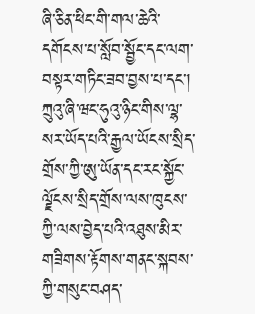ཞི་ཅིན་ཕིང་གི་གལ་ཆེའི་དགོངས་པ་སློབ་སྦྱོང་དང་ལག་བསྟར་གཏིང་ཟབ་བྱས་པ་དང་། ཀྲུའུ་ཞི་ཝང་ཧུའུ་ཉིང་གིས་ལྷ་སར་ཡོད་པའི་རྒྱལ་ཡོངས་སྲིད་གྲོས་ཀྱི་ཨུ་ཡོན་དང་རང་སྐྱོང་ལྗོངས་སྲིད་གྲོས་ལས་ཁུངས་ཀྱི་ལས་བྱེད་པའི་འཐུས་མིར་གཟིགས་རྟོགས་གནང་སྐབས་ཀྱི་གསུང་བཤད་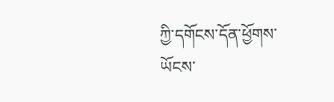ཀྱི་དགོངས་དོན་ཕྱོགས་ཡོངས་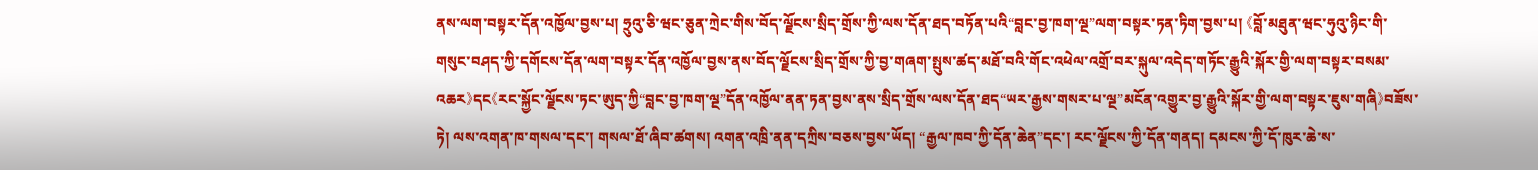ནས་ལག་བསྟར་དོན་འཁྱོལ་བྱས་པ། ཧྲུའུ་ཅི་ཝང་ཅུན་ཀྲེང་གིས་བོད་ལྗོངས་སྲིད་གྲོས་ཀྱི་ལས་དོན་ཐད་བཏོན་པའི“བླང་བྱ་ཁག་ལྔ”ལག་བསྟར་ཏན་ཏིག་བྱས་པ། 《བློ་མཐུན་ཝང་ཧུའུ་ཉིང་གི་གསུང་བཤད་ཀྱི་དགོངས་དོན་ལག་བསྟར་དོན་འཁྱོལ་བྱས་ནས་བོད་ལྗོངས་སྲིད་གྲོས་ཀྱི་བྱ་གཞག་སྤུས་ཚད་མཐོ་བའི་གོང་འཕེལ་འགྲོ་བར་སྐུལ་འདེད་གཏོང་རྒྱུའི་སྐོར་གྱི་ལག་བསྟར་བསམ་འཆར》དང《རང་སྐྱོང་ལྗོངས་ཏང་ཨུད་ཀྱི“བླང་བྱ་ཁག་ལྔ”དོན་འཁྱོལ་ནན་ཏན་བྱས་ནས་སྲིད་གྲོས་ལས་དོན་ཐད“ཡར་རྒྱས་གསར་པ་ལྔ”མངོན་འགྱུར་བྱ་རྒྱུའི་སྐོར་གྱི་ལག་བསྟར་ཇུས་གཞི》བཟོས་ཏེ། ལས་འགན་ཁ་གསལ་དང་། གསལ་ཐོ་ཞིབ་ཚགས། འགན་འཁྲི་ནན་དཀྲིས་བཅས་བྱས་ཡོད། “རྒྱལ་ཁབ་ཀྱི་དོན་ཆེན”དང་། རང་ལྗོངས་ཀྱི་དོན་གནད། དམངས་ཀྱི་དོ་ཁུར་ཆེ་ས་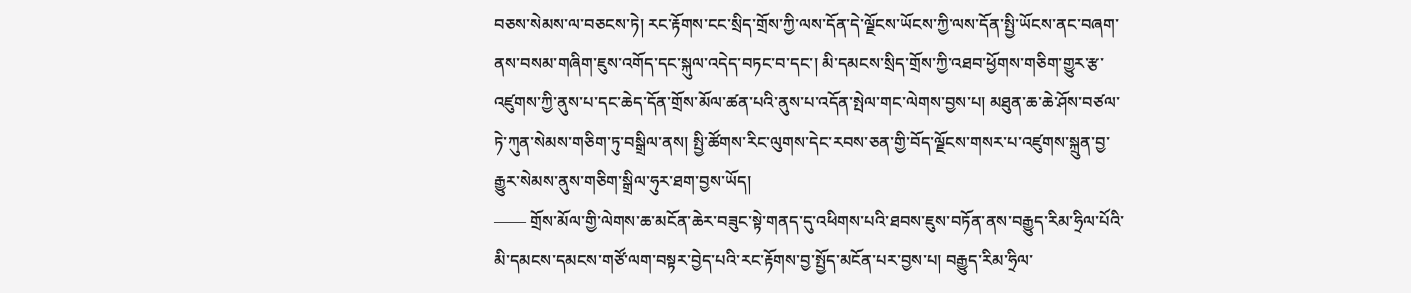བཅས་སེམས་ལ་བཅངས་ཏེ། རང་རྟོགས་ངང་སྲིད་གྲོས་ཀྱི་ལས་དོན་དེ་ལྗོངས་ཡོངས་ཀྱི་ལས་དོན་སྤྱི་ཡོངས་ནང་བཞག་ནས་བསམ་གཞིག་ཇུས་འགོད་དང་སྐུལ་འདེད་བཏང་བ་དང་། མི་དམངས་སྲིད་གྲོས་ཀྱི་འཐབ་ཕྱོགས་གཅིག་གྱུར་རྩ་འཛུགས་ཀྱི་ནུས་པ་དང་ཆེད་དོན་གྲོས་མོལ་ཚན་པའི་ནུས་པ་འདོན་སྤེལ་གང་ལེགས་བྱས་པ། མཐུན་ཆ་ཆེ་ཤོས་བཙལ་ཏེ་ཀུན་སེམས་གཅིག་ཏུ་བསྒྲིལ་ནས། སྤྱི་ཚོགས་རིང་ལུགས་དེང་རབས་ཅན་གྱི་བོད་ལྗོངས་གསར་པ་འཛུགས་སྐྲུན་བྱ་རྒྱུར་སེམས་ནུས་གཅིག་སྒྲིལ་ཧུར་ཐག་བྱས་ཡོད།
—— གྲོས་མོལ་གྱི་ལེགས་ཆ་མངོན་ཆེར་བཟུང་སྟེ་གནད་དུ་འཕིགས་པའི་ཐབས་ཇུས་བཏོན་ནས་བརྒྱུད་རིམ་ཧྲིལ་པོའི་མི་དམངས་དམངས་གཙོ་ལག་བསྟར་བྱེད་པའི་རང་རྟོགས་བྱ་སྤྱོད་མངོན་པར་བྱས་པ། བརྒྱུད་རིམ་ཧྲིལ་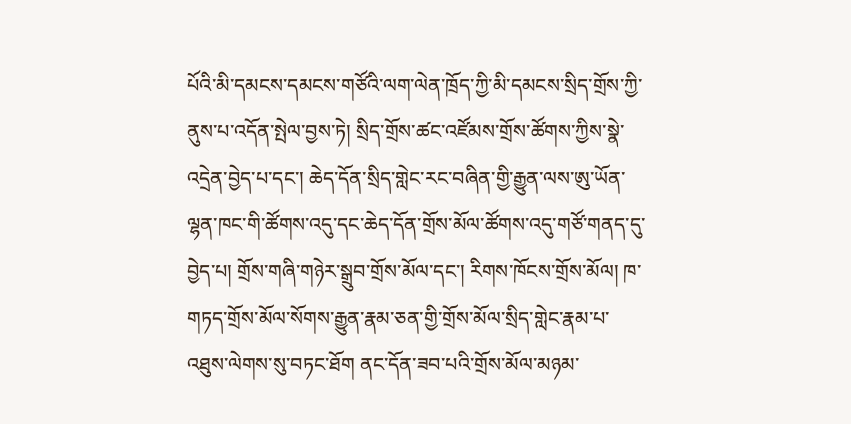པོའི་མི་དམངས་དམངས་གཙོའི་ལག་ལེན་ཁྲོད་ཀྱི་མི་དམངས་སྲིད་གྲོས་ཀྱི་ནུས་པ་འདོན་སྤེལ་བྱས་ཏེ། སྲིད་གྲོས་ཚང་འཛོམས་གྲོས་ཚོགས་ཀྱིས་སྣེ་འདྲེན་བྱེད་པ་དང་། ཆེད་དོན་སྲིད་གླེང་རང་བཞིན་གྱི་རྒྱུན་ལས་ཨུ་ཡོན་ལྷན་ཁང་གི་ཚོགས་འདུ་དང་ཆེད་དོན་གྲོས་མོལ་ཚོགས་འདུ་གཙོ་གནད་དུ་བྱེད་པ། གྲོས་གཞི་གཉེར་སྒྲུབ་གྲོས་མོལ་དང་། རིགས་ཁོངས་གྲོས་མོལ། ཁ་གཏད་གྲོས་མོལ་སོགས་རྒྱུན་རྣམ་ཅན་གྱི་གྲོས་མོལ་སྲིད་གླེང་རྣམ་པ་འཐུས་ལེགས་སུ་བཏང་ཐོག ནང་དོན་ཟབ་པའི་གྲོས་མོལ་མཉམ་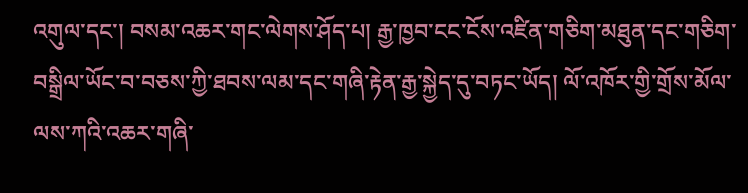འགུལ་དང་། བསམ་འཆར་གང་ལེགས་ཤོད་པ། རྒྱ་ཁྱབ་ངང་ངོས་འཛིན་གཅིག་མཐུན་དང་གཅིག་བསྒྲིལ་ཡོང་བ་བཅས་ཀྱི་ཐབས་ལམ་དང་གཞི་རྟེན་རྒྱ་སྐྱེད་དུ་བཏང་ཡོད། ལོ་འཁོར་གྱི་གྲོས་མོལ་ལས་ཀའི་འཆར་གཞི་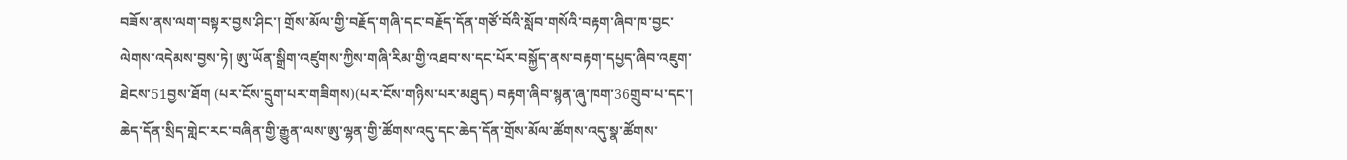བཟོས་ནས་ལག་བསྟར་བྱས་ཤིང་། གྲོས་མོལ་གྱི་བརྗོད་གཞི་དང་བརྗོད་དོན་གཙོ་བོའི་སློབ་གསོའི་བརྟག་ཞིབ་ཁ་བྱང་ལེགས་འདེམས་བྱས་ཏེ། ཨུ་ཡོན་སྒྲིག་འཛུགས་ཀྱིས་གཞི་རིམ་གྱི་འཐབ་ས་དང་པོར་བསྐྱོད་ནས་བརྟག་དཔྱད་ཞིབ་འཇུག་ཐེངས་51བྱས་ཐོག (པར་ངོས་དྲུག་པར་གཟིགས)(པར་ངོས་གཉིས་པར་མཐུད) བརྟག་ཞིབ་སྙན་ཞུ་ཁག་36གྲུབ་པ་དང་། ཆེད་དོན་སྲིད་གླེང་རང་བཞིན་གྱི་རྒྱུན་ལས་ཨུ་ལྷན་གྱི་ཚོགས་འདུ་དང་ཆེད་དོན་གྲོས་མོལ་ཚོགས་འདུ་སྣ་ཚོགས་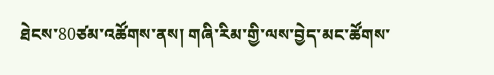ཐེངས་80ཙམ་འཚོགས་ནས། གཞི་རིམ་གྱི་ལས་བྱེད་མང་ཚོགས་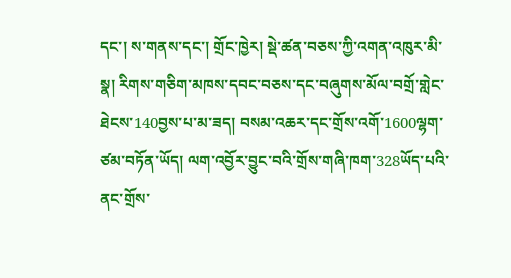དང་། ས་གནས་དང་། གྲོང་ཁྱེར། སྡེ་ཚན་བཅས་ཀྱི་འགན་འཁུར་མི་སྣ། རིགས་གཅིག་མཁས་དབང་བཅས་དང་བཞུགས་མོལ་བགྲོ་གླེང་ཐེངས་140བྱས་པ་མ་ཟད། བསམ་འཆར་དང་གྲོས་འགོ་1600ལྷག་ཙམ་བཏོན་ཡོད། ལག་འབྱོར་བྱུང་བའི་གྲོས་གཞི་ཁག་328ཡོད་པའི་ནང་གྲོས་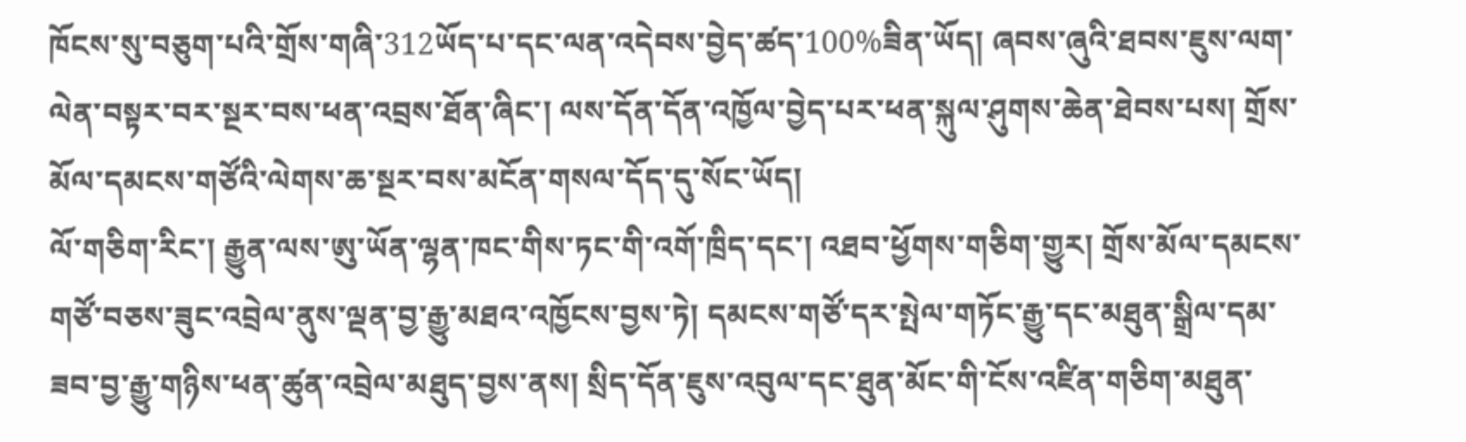ཁོངས་སུ་བཅུག་པའི་གྲོས་གཞི་312ཡོད་པ་དང་ལན་འདེབས་བྱེད་ཚད་100%ཟིན་ཡོད། ཞབས་ཞུའི་ཐབས་ཇུས་ལག་ལེན་བསྟར་བར་སྔར་བས་ཕན་འབྲས་ཐོན་ཞིང་། ལས་དོན་དོན་འཁྱོལ་བྱེད་པར་ཕན་སྐུལ་ཤུགས་ཆེན་ཐེབས་པས། གྲོས་མོལ་དམངས་གཙོའི་ལེགས་ཆ་སྔར་བས་མངོན་གསལ་དོད་དུ་སོང་ཡོད།
ལོ་གཅིག་རིང་། རྒྱུན་ལས་ཨུ་ཡོན་ལྷན་ཁང་གིས་ཏང་གི་འགོ་ཁྲིད་དང་། འཐབ་ཕྱོགས་གཅིག་གྱུར། གྲོས་མོལ་དམངས་གཙོ་བཅས་ཟུང་འབྲེལ་ནུས་ལྡན་བྱ་རྒྱུ་མཐའ་འཁྱོངས་བྱས་ཏེ། དམངས་གཙོ་དར་སྤེལ་གཏོང་རྒྱུ་དང་མཐུན་སྒྲིལ་དམ་ཟབ་བྱ་རྒྱུ་གཉིས་ཕན་ཚུན་འབྲེལ་མཐུད་བྱས་ནས། སྲིད་དོན་ཇུས་འབུལ་དང་ཐུན་མོང་གི་ངོས་འཛིན་གཅིག་མཐུན་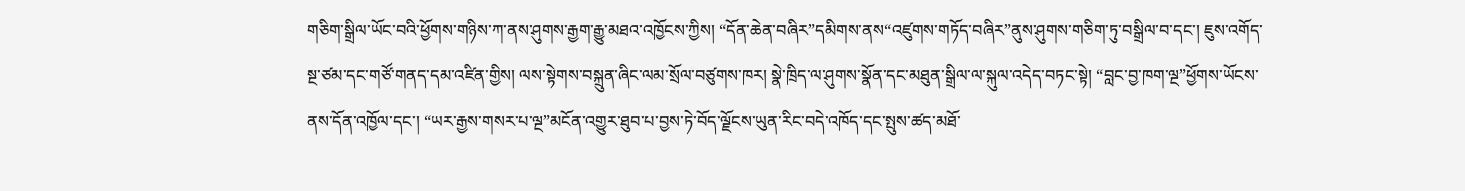གཅིག་སྒྲིལ་ཡོང་བའི་ཕྱོགས་གཉིས་ཀ་ནས་ཤུགས་རྒྱག་རྒྱུ་མཐའ་འཁྱོངས་ཀྱིས། “དོན་ཆེན་བཞིར”དམིགས་ནས“འཛུགས་གཏོད་བཞིར”ནུས་ཤུགས་གཅིག་ཏུ་བསྒྲིལ་བ་དང་། ཇུས་འགོད་སྔ་ཙམ་དང་གཙོ་གནད་དམ་འཛིན་གྱིས། ལས་སྟེགས་བསྐྲུན་ཞིང་ལམ་སྲོལ་བཙུགས་ཁར། སྣེ་ཁྲིད་ལ་ཤུགས་སྣོན་དང་མཐུན་སྒྲིལ་ལ་སྐུལ་འདེད་བཏང་སྟེ། “བླང་བྱ་ཁག་ལྔ”ཕྱོགས་ཡོངས་ནས་དོན་འཁྱོལ་དང་། “ཡར་རྒྱས་གསར་པ་ལྔ”མངོན་འགྱུར་ཐུབ་པ་བྱས་ཏེ་བོད་ལྗོངས་ཡུན་རིང་བདེ་འཁོད་དང་སྤུས་ཚད་མཐོ་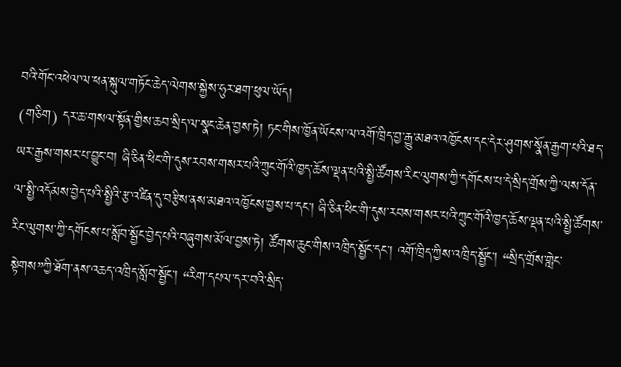བའི་གོང་འཕེལ་ལ་ཕན་སྐུལ་གཏོང་ཆེད་ལེགས་སྐྱེས་ཧུར་ཐག་ཕུལ་ཡོད།
(གཅིག) དར་ཆ་གསལ་སྟོན་གྱིས་ཆབ་སྲིད་ལ་སྣང་ཆེན་བྱས་ཏེ། ཏང་གིས་ཁྱོན་ཡོངས་ལ་འགོ་ཁྲིད་བྱ་རྒྱུ་མཐའ་འཁྱོངས་དང་དེར་ཤུགས་སྣོན་རྒྱག་པའི་ཐད་ཡར་རྒྱས་གསར་པ་བྱུང་བ། ཞི་ཅིན་ཕིང་གི་དུས་རབས་གསར་པའི་ཀྲུང་གོའི་ཁྱད་ཆོས་ལྡན་པའི་སྤྱི་ཚོགས་རིང་ལུགས་ཀྱི་དགོངས་པ་དེ་སྲིད་གྲོས་ཀྱི་ལས་དོན་ལ་སྤྱི་འདོམས་བྱེད་པའི་སྤྱིའི་རྩ་འཛིན་དུ་བརྩིས་ནས་མཐའ་འཁྱོངས་བྱས་པ་དང་། ཞི་ཅིན་ཕིང་གི་དུས་རབས་གསར་པའི་ཀྲུང་གོའི་ཁྱད་ཆོས་ལྡན་པའི་སྤྱི་ཚོགས་རིང་ལུགས་ཀྱི་དགོངས་པ་སློབ་སྦྱོང་བྱེད་པའི་བཞུགས་མོལ་བྱས་ཏེ། ཚོགས་ཆུང་གིས་འཁྲིད་སྦྱོང་དང་། འགོ་ཁྲིད་ཀྱིས་འཁྲིད་སྦྱོང་། “སྲིད་གྲོས་གླེང་སྟེགས”ཀྱི་ཐོག་ནས་འཆད་འཁྲིད་སློབ་སྦྱོང་། “རིག་དཔལ་དར་བའི་སྲིད་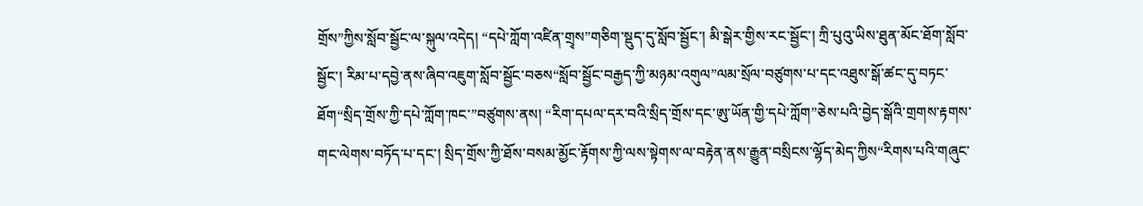གྲོས”ཀྱིས་སློབ་སྦྱོང་ལ་སྐུལ་འདེད། “དཔེ་ཀློག་འཛིན་གྲྭས”གཅིག་སྡུད་དུ་སློབ་སྦྱོང་། མི་སྒེར་གྱིས་རང་སྦྱོང་། ཀྲི་པུའུ་ཡིས་ཐུན་མོང་ཐོག་སློབ་སྦྱོང་། རིམ་པ་དབྱེ་ནས་ཞིབ་འཇུག་སློབ་སྦྱོང་བཅས“སློབ་སྦྱོང་བརྒྱད་ཀྱི་མཉམ་འགུལ”ལམ་སྲོལ་བཙུགས་པ་དང་འཐུས་སྒོ་ཚང་དུ་བཏང་ཐོག“སྲིད་གྲོས་ཀྱི་དཔེ་ཀློག་ཁང་”བཙུགས་ནས། “རིག་དཔལ་དར་བའི་སྲིད་གྲོས་དང་ཨུ་ཡོན་གྱི་དཔེ་ཀློག”ཅེས་པའི་བྱེད་སྒོའི་གྲགས་རྟགས་གང་ལེགས་བཏོད་པ་དང་། སྲིད་གྲོས་ཀྱི་ཐོས་བསམ་མྱོང་རྟོགས་ཀྱི་ལས་སྟེགས་ལ་བརྟེན་ནས་རྒྱུན་བསྲིངས་ལྷོད་མེད་ཀྱིས“རིགས་པའི་གཞུང་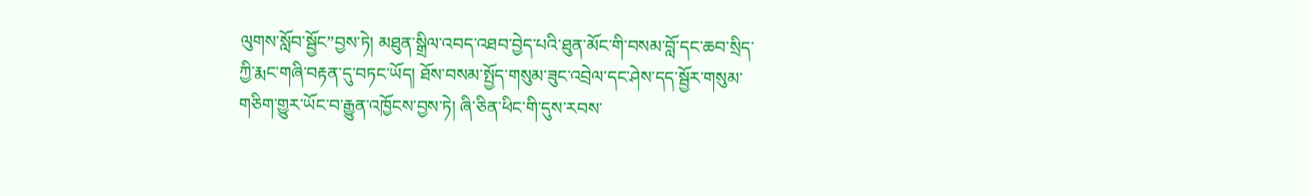ལུགས་སློབ་སྦྱོང”བྱས་ཏེ། མཐུན་སྒྲིལ་འབད་འཐབ་བྱེད་པའི་ཐུན་མོང་གི་བསམ་བློ་དང་ཆབ་སྲིད་ཀྱི་རྨང་གཞི་བརྟན་དུ་བཏང་ཡོད། ཐོས་བསམ་སྤྱོད་གསུམ་ཟུང་འབྲེལ་དང་ཤེས་དད་སྦྱོར་གསུམ་གཅིག་གྱུར་ཡོང་བ་རྒྱུན་འཁྱོངས་བྱས་ཏེ། ཞི་ཅིན་ཕིང་གི་དུས་རབས་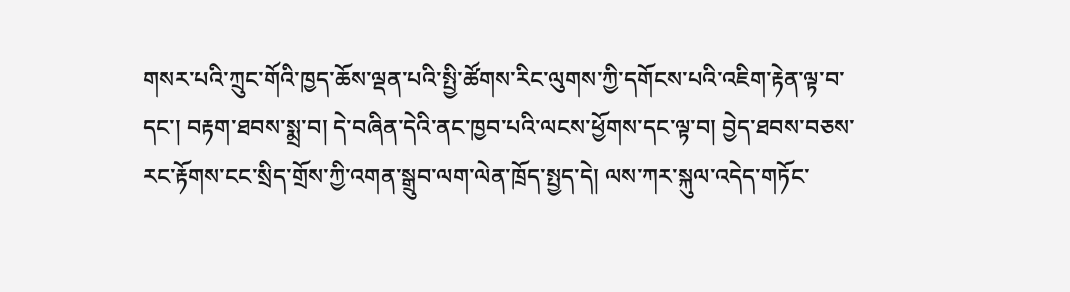གསར་པའི་ཀྲུང་གོའི་ཁྱད་ཆོས་ལྡན་པའི་སྤྱི་ཚོགས་རིང་ལུགས་ཀྱི་དགོངས་པའི་འཇིག་རྟེན་ལྟ་བ་དང་། བརྟག་ཐབས་སྨྲ་བ། དེ་བཞིན་དེའི་ནང་ཁྱབ་པའི་ལངས་ཕྱོགས་དང་ལྟ་བ། བྱེད་ཐབས་བཅས་རང་རྟོགས་ངང་སྲིད་གྲོས་ཀྱི་འགན་སྒྲུབ་ལག་ལེན་ཁྲོད་སྤྱད་དེ། ལས་ཀར་སྐུལ་འདེད་གཏོང་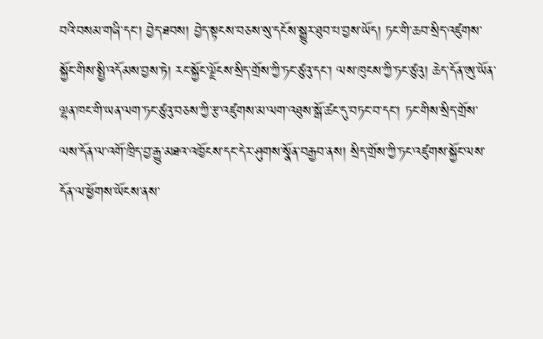བའི་བསམ་གཞི་དང་། བྱེད་ཐབས། བྱེད་སྟངས་བཅས་སུ་དངོས་སྒྱུར་ཐུབ་པ་བྱས་ཡོད། ཏང་གི་ཆབ་སྲིད་འཛུགས་སྐྱོང་གིས་སྤྱི་འདོམས་བྱས་ཏེ། རང་སྐྱོང་ལྗོངས་སྲིད་གྲོས་ཀྱི་ཏང་ཙུའུ་དང་། ལས་ཁུངས་ཀྱི་ཏང་ཙུའུ། ཆེད་དོན་ཨུ་ཡོན་ལྷན་ཁང་གི་ཡན་ལག་ཏང་ཙུའུ་བཅས་ཀྱི་རྩ་འཛུགས་མ་ལག་འཐུས་སྒོ་ཚང་དུ་བཏང་བ་དང་། ཏང་གིས་སྲིད་གྲོས་ལས་དོན་ལ་འགོ་ཁྲིད་བྱ་རྒྱུ་མཐའ་འཁྱོངས་དང་དེར་ཤུགས་སྣོན་བརྒྱབ་ནས། སྲིད་གྲོས་ཀྱི་ཏང་འཛུགས་སྐྱོང་ལས་དོན་ལ་ཕྱོགས་ཡོངས་ནས་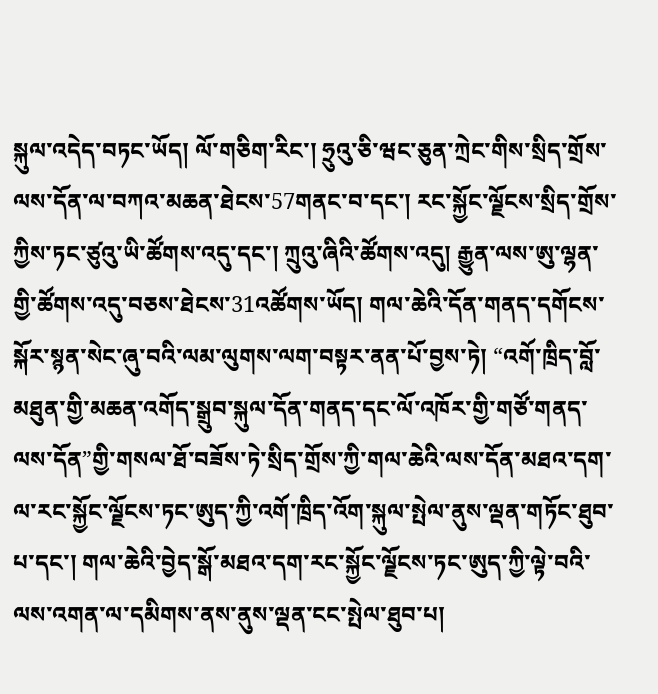སྐུལ་འདེད་བཏང་ཡོད། ལོ་གཅིག་རིང་། ཧྲུའུ་ཅི་ཝང་ཅུན་ཀྲེང་གིས་སྲིད་གྲོས་ལས་དོན་ལ་བཀའ་མཆན་ཐེངས་57གནང་བ་དང་། རང་སྐྱོང་ལྗོངས་སྲིད་གྲོས་ཀྱིས་ཏང་ཙུའུ་ཡི་ཚོགས་འདུ་དང་། ཀྲུའུ་ཞིའི་ཚོགས་འདུ། རྒྱུན་ལས་ཨུ་ལྷན་གྱི་ཚོགས་འདུ་བཅས་ཐེངས་31འཚོགས་ཡོད། གལ་ཆེའི་དོན་གནད་དགོངས་སྐོར་སྙན་སེང་ཞུ་བའི་ལམ་ལུགས་ལག་བསྟར་ནན་པོ་བྱས་ཏེ། “འགོ་ཁྲིད་བློ་མཐུན་གྱི་མཆན་འགོད་སྒྲུབ་སྐུལ་དོན་གནད་དང་ལོ་འཁོར་གྱི་གཙོ་གནད་ལས་དོན”གྱི་གསལ་ཐོ་བཟོས་ཏེ་སྲིད་གྲོས་ཀྱི་གལ་ཆེའི་ལས་དོན་མཐའ་དག་ལ་རང་སྐྱོང་ལྗོངས་ཏང་ཨུད་ཀྱི་འགོ་ཁྲིད་འོག་སྐུལ་སྤེལ་ནུས་ལྡན་གཏོང་ཐུབ་པ་དང་། གལ་ཆེའི་བྱེད་སྒོ་མཐའ་དག་རང་སྐྱོང་ལྗོངས་ཏང་ཨུད་ཀྱི་ལྟེ་བའི་ལས་འགན་ལ་དམིགས་ནས་ནུས་ལྡན་ངང་སྤེལ་ཐུབ་པ།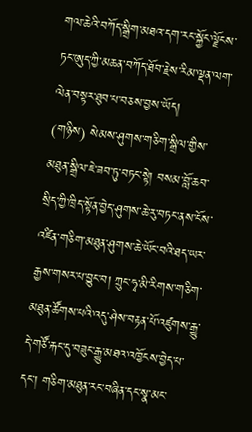གལ་ཆེའི་བཀོད་སྒྲིག་མཐའ་དག་རང་སྐྱོང་ལྗོངས་ཏང་ཨུད་ཀྱི་མཆན་བཀོད་ཐོབ་རྗེས་རིམ་ལྡན་ལག་ལེན་བསྟར་ཐུབ་པ་བཅས་བྱས་ཡོད།
(གཉིས) སེམས་ཤུགས་གཅིག་སྒྲིལ་གྱིས་མཐུན་སྒྲིལ་ཇེ་ཟབ་ཏུ་བཏང་སྟེ། བསམ་བློ་ཆབ་སྲིད་ཀྱི་ཁྲིད་སྟོན་བྱེད་ཤུགས་ཆེ་རུ་བཏང་ནས་ངོས་འཛིན་གཅིག་མཐུན་ཤུགས་ཆེ་ཡོང་བའི་ཐད་ཡར་རྒྱས་གསར་པ་བྱུང་བ། ཀྲུང་ཧྭ་མི་རིགས་གཅིག་མཐུན་ཚོགས་པའི་འདུ་ཤེས་བརྟན་པོ་འཛུགས་རྒྱུ་དེ་གཙོ་རྐང་དུ་བཟུང་རྒྱུ་མཐའ་འཁྱོངས་བྱེད་པ་དང་། གཅིག་མཐུན་རང་བཞིན་དང་སྣ་མང་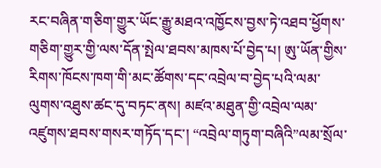རང་བཞིན་གཅིག་གྱུར་ཡོང་རྒྱུ་མཐའ་འཁྱོངས་བྱས་ཏེ་འཐབ་ཕྱོགས་གཅིག་གྱུར་གྱི་ལས་དོན་སྤེལ་ཐབས་མཁས་པོ་བྱེད་པ། ཨུ་ཡོན་གྱིས་རིགས་ཁོངས་ཁག་གི་མང་ཚོགས་དང་འབྲེལ་བ་བྱེད་པའི་ལམ་ལུགས་འཐུས་ཚང་དུ་བཏང་ནས། མཛའ་མཐུན་གྱི་འབྲེལ་ལམ་འཛུགས་ཐབས་གསར་གཏོད་དང་། “འབྲེལ་གཏུག་བཞིའི”ལམ་སྲོལ་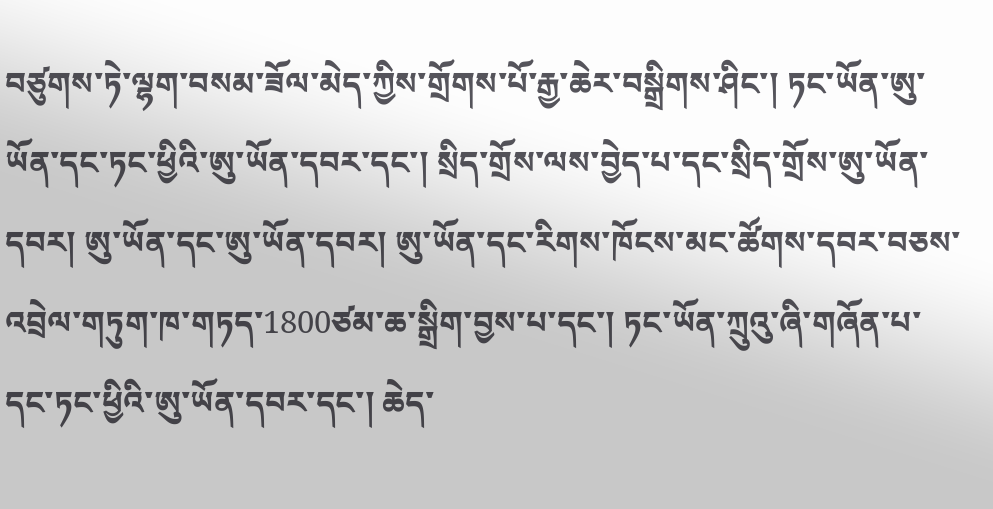བཙུགས་ཏེ་ལྷག་བསམ་ཟོལ་མེད་ཀྱིས་གྲོགས་པོ་རྒྱ་ཆེར་བསྒྲིགས་ཤིང་། ཏང་ཡོན་ཨུ་ཡོན་དང་ཏང་ཕྱིའི་ཨུ་ཡོན་དབར་དང་། སྲིད་གྲོས་ལས་བྱེད་པ་དང་སྲིད་གྲོས་ཨུ་ཡོན་དབར། ཨུ་ཡོན་དང་ཨུ་ཡོན་དབར། ཨུ་ཡོན་དང་རིགས་ཁོངས་མང་ཚོགས་དབར་བཅས་འབྲེལ་གཏུག་ཁ་གཏད་1800ཙམ་ཆ་སྒྲིག་བྱས་པ་དང་། ཏང་ཡོན་ཀྲུའུ་ཞི་གཞོན་པ་དང་ཏང་ཕྱིའི་ཨུ་ཡོན་དབར་དང་། ཆེད་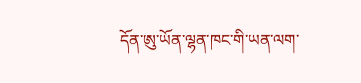དོན་ཨུ་ཡོན་ལྷན་ཁང་གི་ཡན་ལག་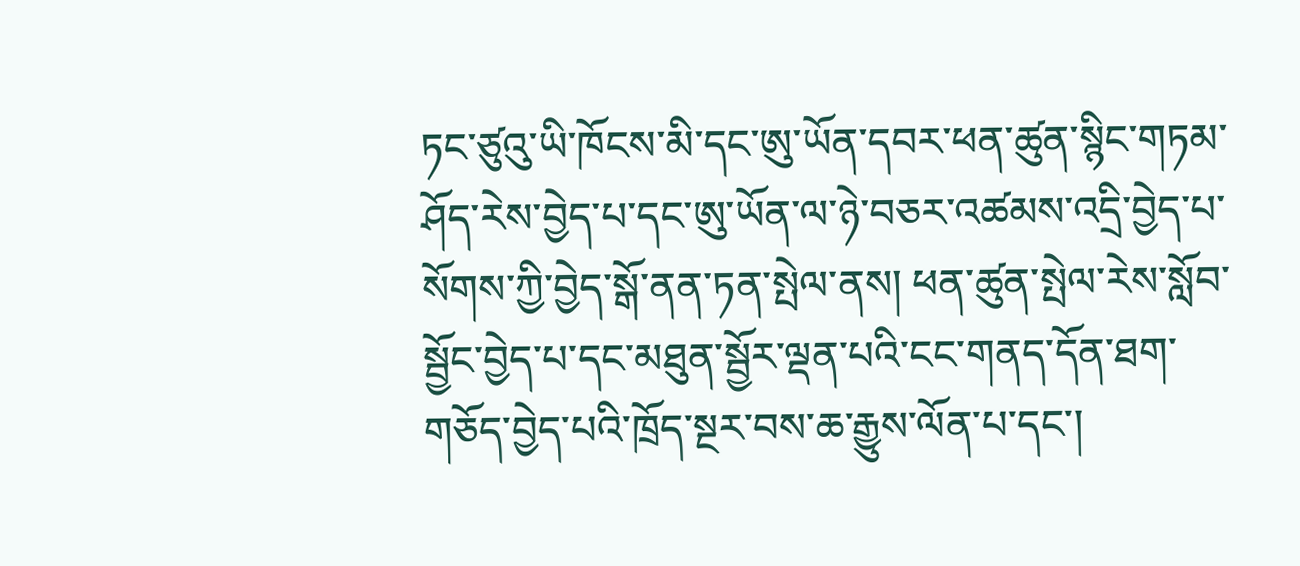ཏང་ཙུའུ་ཡི་ཁོངས་མི་དང་ཨུ་ཡོན་དབར་ཕན་ཚུན་སྙིང་གཏམ་ཤོད་རེས་བྱེད་པ་དང་ཨུ་ཡོན་ལ་ཉེ་བཅར་འཚམས་འདྲི་བྱེད་པ་སོགས་ཀྱི་བྱེད་སྒོ་ནན་ཏན་སྤེལ་ནས། ཕན་ཚུན་སྤེལ་རེས་སློབ་སྦྱོང་བྱེད་པ་དང་མཐུན་སྦྱོར་ལྡན་པའི་ངང་གནད་དོན་ཐག་གཅོད་བྱེད་པའི་ཁྲོད་སྔར་བས་ཆ་རྒྱུས་ལོན་པ་དང་།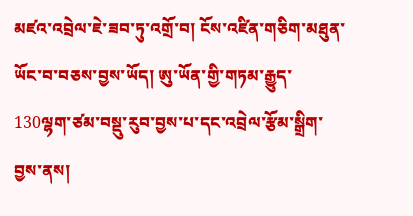མཛའ་འབྲེལ་ཇེ་ཟབ་ཏུ་འགྲོ་བ། ངོས་འཛིན་གཅིག་མཐུན་ཡོང་བ་བཅས་བྱས་ཡོད། ཨུ་ཡོན་གྱི་གཏམ་རྒྱུད་130ལྷག་ཙམ་བསྡུ་རུབ་བྱས་པ་དང་འབྲེལ་རྩོམ་སྒྲིག་བྱས་ནས།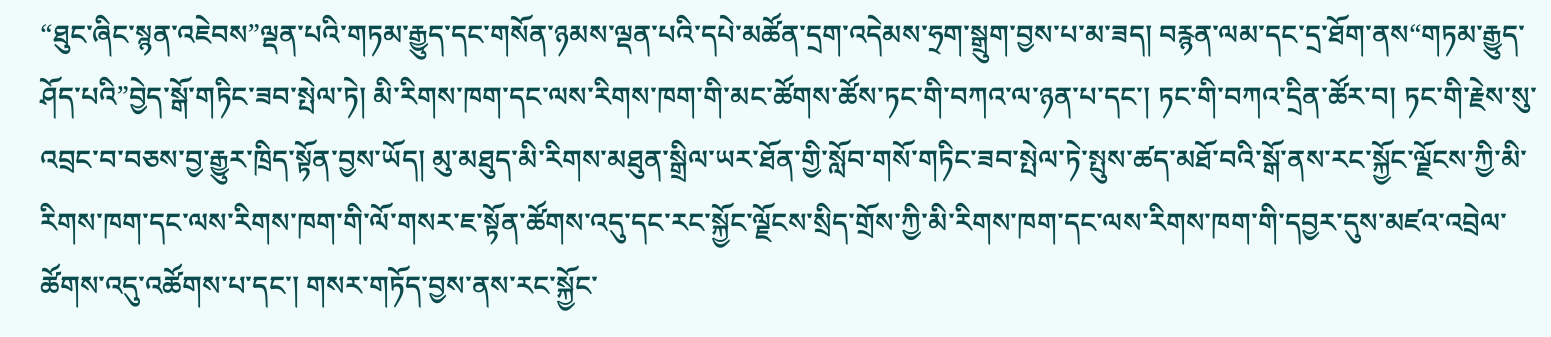“ཐུང་ཞིང་སྙན་འཇེབས”ལྡན་པའི་གཏམ་རྒྱུད་དང་གསོན་ཉམས་ལྡན་པའི་དཔེ་མཚོན་དྲག་འདེམས་ཧྲག་སྒྲུག་བྱས་པ་མ་ཟད། བརྙན་ལམ་དང་དྲ་ཐོག་ནས“གཏམ་རྒྱུད་ཤོད་པའི”བྱེད་སྒོ་གཏིང་ཟབ་སྤེལ་ཏེ། མི་རིགས་ཁག་དང་ལས་རིགས་ཁག་གི་མང་ཚོགས་ཚོས་ཏང་གི་བཀའ་ལ་ཉན་པ་དང་། ཏང་གི་བཀའ་དྲིན་ཚོར་བ། ཏང་གི་རྗེས་སུ་འབྲང་བ་བཅས་བྱ་རྒྱུར་ཁྲིད་སྟོན་བྱས་ཡོད། མུ་མཐུད་མི་རིགས་མཐུན་སྒྲིལ་ཡར་ཐོན་གྱི་སློབ་གསོ་གཏིང་ཟབ་སྤེལ་ཏེ་སྤུས་ཚད་མཐོ་བའི་སྒོ་ནས་རང་སྐྱོང་ལྗོངས་ཀྱི་མི་རིགས་ཁག་དང་ལས་རིགས་ཁག་གི་ལོ་གསར་ཇ་སྟོན་ཚོགས་འདུ་དང་རང་སྐྱོང་ལྗོངས་སྲིད་གྲོས་ཀྱི་མི་རིགས་ཁག་དང་ལས་རིགས་ཁག་གི་དབྱར་དུས་མཛའ་འབྲེལ་ཚོགས་འདུ་འཚོགས་པ་དང་། གསར་གཏོད་བྱས་ནས་རང་སྐྱོང་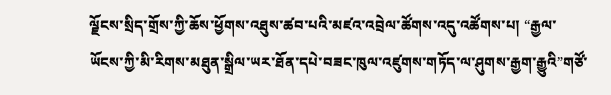ལྗོངས་སྲིད་གྲོས་ཀྱི་ཆོས་ཕྱོགས་འཐུས་ཚབ་པའི་མཛའ་འབྲེལ་ཚོགས་འདུ་འཚོགས་པ། “རྒྱལ་ཡོངས་ཀྱི་མི་རིགས་མཐུན་སྒྲིལ་ཡར་ཐོན་དཔེ་བཟང་ཁུལ་འཛུགས་གཏོད་ལ་ཤུགས་རྒྱག་རྒྱུའི”གཙོ་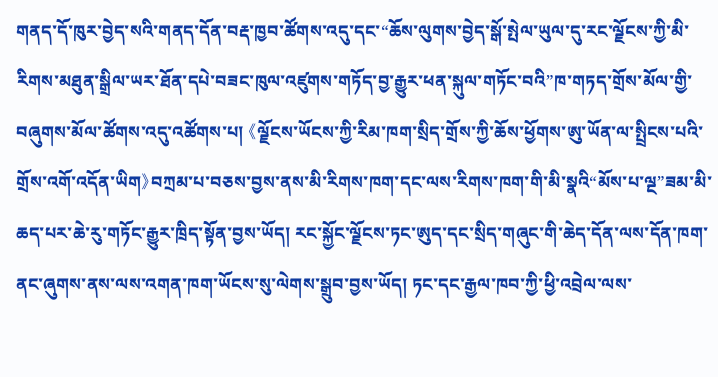གནད་དོ་ཁུར་བྱེད་སའི་གནད་དོན་བརྡ་ཁྱབ་ཚོགས་འདུ་དང་“ཆོས་ལུགས་བྱེད་སྒོ་སྤེལ་ཡུལ་དུ་རང་ལྗོངས་ཀྱི་མི་རིགས་མཐུན་སྒྲིལ་ཡར་ཐོན་དཔེ་བཟང་ཁུལ་འཛུགས་གཏོད་བྱ་རྒྱུར་ཕན་སྐུལ་གཏོང་བའི”ཁ་གཏད་གྲོས་མོལ་གྱི་བཞུགས་མོལ་ཚོགས་འདུ་འཚོགས་པ། 《ལྗོངས་ཡོངས་ཀྱི་རིམ་ཁག་སྲིད་གྲོས་ཀྱི་ཆོས་ཕྱོགས་ཨུ་ཡོན་ལ་སྤྲིངས་པའི་གྲོས་འགོ་འདོན་ཡིག》བཀྲམ་པ་བཅས་བྱས་ནས་མི་རིགས་ཁག་དང་ལས་རིགས་ཁག་གི་མི་སྣའི“མོས་པ་ལྔ”ཟམ་མི་ཆད་པར་ཆེ་རུ་གཏོང་རྒྱུར་ཁྲིད་སྟོན་བྱས་ཡོད། རང་སྐྱོང་ལྗོངས་ཏང་ཨུད་དང་སྲིད་གཞུང་གི་ཆེད་དོན་ལས་དོན་ཁག་ནང་ཞུགས་ནས་ལས་འགན་ཁག་ཡོངས་སུ་ལེགས་སྒྲུབ་བྱས་ཡོད། ཏང་དང་རྒྱལ་ཁབ་ཀྱི་ཕྱི་འབྲེལ་ལས་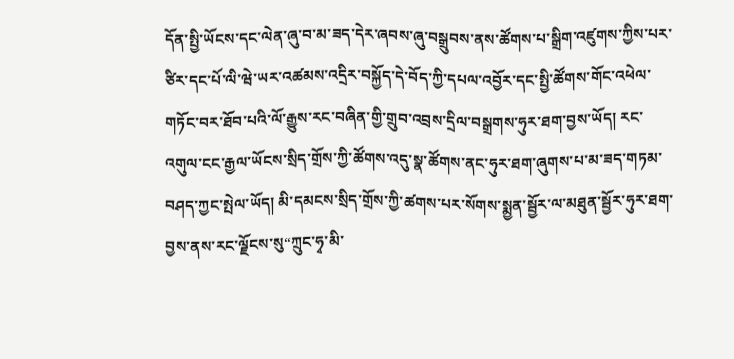དོན་སྤྱི་ཡོངས་དང་ལེན་ཞུ་བ་མ་ཟད་དེར་ཞབས་ཞུ་བསྒྲུབས་ནས་ཚོགས་པ་སྒྲིག་འཛུགས་ཀྱིས་པར་ཙིར་དང་པོ་ལི་ཝེ་ཡར་འཚམས་འདྲིར་བསྐྱོད་དེ་བོད་ཀྱི་དཔལ་འབྱོར་དང་སྤྱི་ཚོགས་གོང་འཕེལ་གཏོང་བར་ཐོབ་པའི་ལོ་རྒྱུས་རང་བཞིན་གྱི་གྲུབ་འབྲས་དྲིལ་བསྒྲགས་ཧུར་ཐག་བྱས་ཡོད། རང་འགུལ་ངང་རྒྱལ་ཡོངས་སྲིད་གྲོས་ཀྱི་ཚོགས་འདུ་སྣ་ཚོགས་ནང་ཧུར་ཐག་ཞུགས་པ་མ་ཟད་གཏམ་བཤད་ཀྱང་སྤེལ་ཡོད། མི་དམངས་སྲིད་གྲོས་ཀྱི་ཚགས་པར་སོགས་སྨྱན་སྦྱོར་ལ་མཐུན་སྦྱོར་ཧུར་ཐག་བྱས་ནས་རང་ལྗོངས་སུ“ཀྲུང་ཧྭ་མི་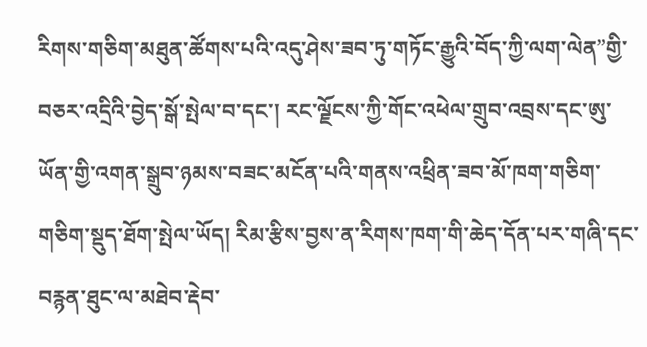རིགས་གཅིག་མཐུན་ཚོགས་པའི་འདུ་ཤེས་ཟབ་ཏུ་གཏོང་རྒྱུའི་བོད་ཀྱི་ལག་ལེན”གྱི་བཅར་འདྲིའི་བྱེད་སྒོ་སྤེལ་བ་དང་། རང་ལྗོངས་ཀྱི་གོང་འཕེལ་གྲུབ་འབྲས་དང་ཨུ་ཡོན་གྱི་འགན་སྒྲུབ་ཉམས་བཟང་མངོན་པའི་གནས་འཕྲིན་ཟབ་མོ་ཁག་གཅིག་གཅིག་སྡུད་ཐོག་སྤེལ་ཡོད། རིམ་རྩིས་བྱས་ན་རིགས་ཁག་གི་ཆེད་དོན་པར་གཞི་དང་བརྙན་ཐུང་ལ་མཐེབ་རྡེབ་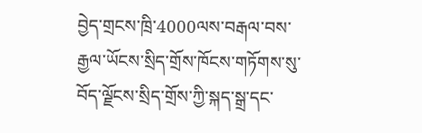བྱེད་གྲངས་ཁྲི་4000ལས་བརྒལ་བས་རྒྱལ་ཡོངས་སྲིད་གྲོས་ཁོངས་གཏོགས་སུ་བོད་ལྗོངས་སྲིད་གྲོས་ཀྱི་སྐད་སྒྲ་དང་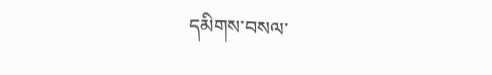དམིགས་བསལ་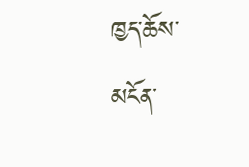ཁྱད་ཆོས་མངོན་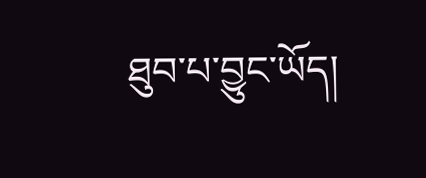ཐུབ་པ་བྱུང་ཡོད།